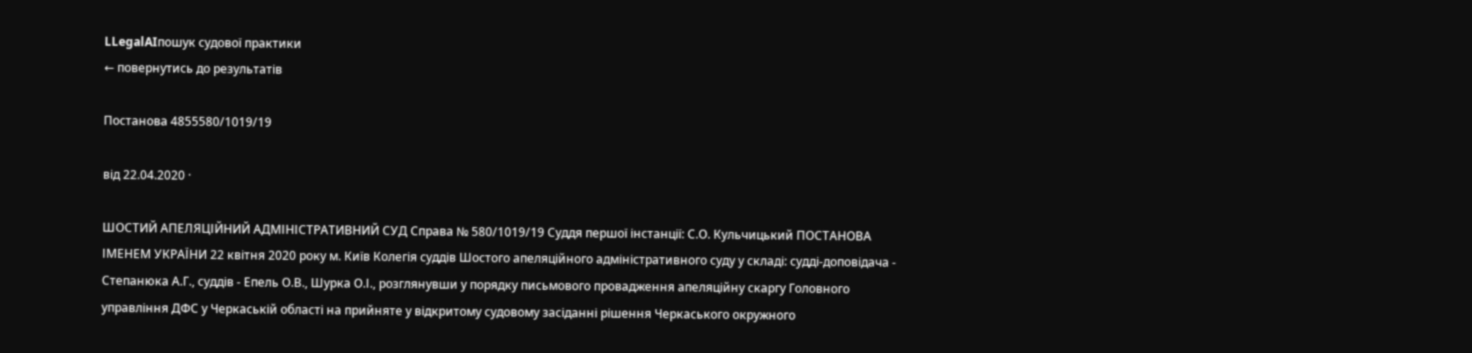LLegalAIпошук судової практики
← повернутись до результатів

Постанова 4855580/1019/19

від 22.04.2020 ·

ШОСТИЙ АПЕЛЯЦІЙНИЙ АДМІНІСТРАТИВНИЙ СУД Справа № 580/1019/19 Суддя першої інстанції: С.О. Кульчицький ПОСТАНОВА ІМЕНЕМ УКРАЇНИ 22 квітня 2020 року м. Київ Колегія суддів Шостого апеляційного адміністративного суду у складі: судді-доповідача - Степанюка А.Г., суддів - Епель О.В., Шурка О.І., розглянувши у порядку письмового провадження апеляційну скаргу Головного управління ДФС у Черкаській області на прийняте у відкритому судовому засіданні рішення Черкаського окружного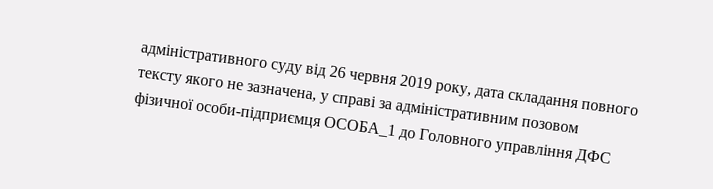адміністративного суду від 26 червня 2019 року, дата складання повного тексту якого не зазначена, у справі за адміністративним позовом фізичної особи-підприємця ОСОБА_1 до Головного управління ДФС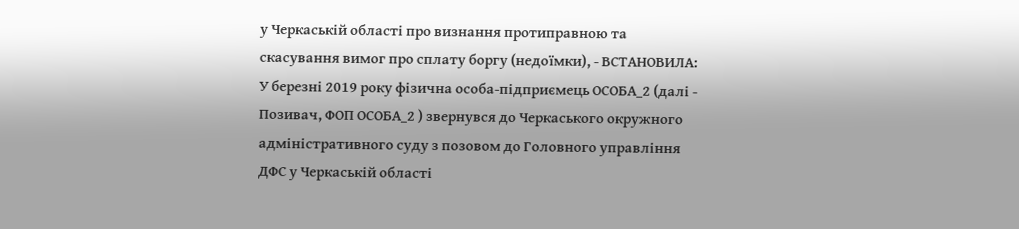у Черкаській області про визнання протиправною та скасування вимог про сплату боргу (недоїмки), - ВСТАНОВИЛА: У березні 2019 року фізична особа-підприємець ОСОБА_2 (далі - Позивач, ФОП ОСОБА_2 ) звернувся до Черкаського окружного адміністративного суду з позовом до Головного управління ДФС у Черкаській області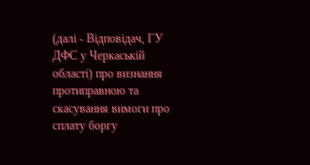(далі - Відповідач, ГУ ДФС у Черкаській області) про визнання протиправною та скасування вимоги про сплату боргу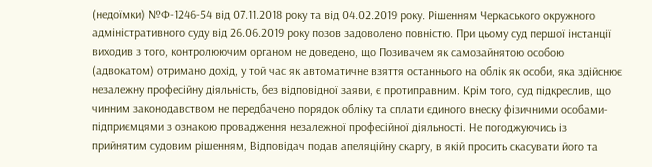(недоїмки) №Ф-1246-54 від 07.11.2018 року та від 04.02.2019 року. Рішенням Черкаського окружного адміністративного суду від 26.06.2019 року позов задоволено повністю. При цьому суд першої інстанції виходив з того, контролюючим органом не доведено, що Позивачем як самозайнятою особою (адвокатом) отримано дохід, у той час як автоматичне взяття останнього на облік як особи, яка здійснює незалежну професійну діяльність, без відповідної заяви, є протиправним. Крім того, суд підкреслив, що чинним законодавством не передбачено порядок обліку та сплати єдиного внеску фізичними особами-підприємцями з ознакою провадження незалежної професійної діяльності. Не погоджуючись із прийнятим судовим рішенням, Відповідач подав апеляційну скаргу, в якій просить скасувати його та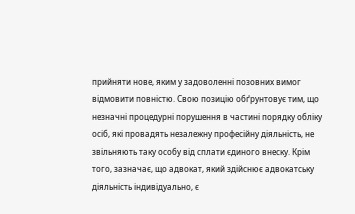прийняти нове, яким у задоволенні позовних вимог відмовити повністю. Свою позицію обґрунтовує тим, що незначні процедурні порушення в частині порядку обліку осіб, які провадять незалежну професійну діяльність, не звільняють таку особу від сплати єдиного внеску. Крім того, зазначає, що адвокат, який здійснює адвокатську діяльність індивідуально, є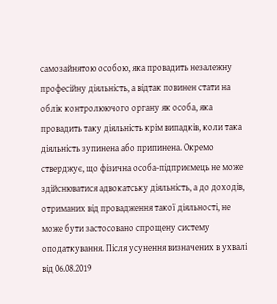самозайнятою особою, яка провадить незалежну професійну діяльність, а відтак повинен стати на облік контролюючого органу як особа, яка провадить таку діяльність крім випадків, коли така діяльність зупинена або припинена. Окремо стверджує, що фізична особа-підприємець не може здійснюватися адвокатську діяльність, а до доходів, отриманих від провадження такої діяльності, не може бути застосовано спрощену систему оподаткування. Після усунення визначених в ухвалі від 06.08.2019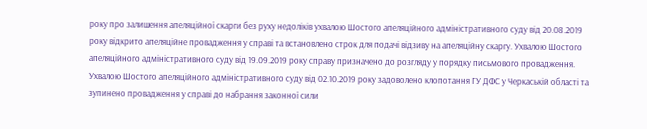року про залишення апеляційної скарги без руху недоліків ухвалою Шостого апеляційного адміністративного суду від 20.08.2019 року відкрито апеляційне провадження у справі та встановлено строк для подачі відзиву на апеляційну скаргу. Ухвалою Шостого апеляційного адміністративного суду від 19.09.2019 року справу призначено до розгляду у порядку письмового провадження. Ухвалою Шостого апеляційного адміністративного суду від 02.10.2019 року задоволено клопотання ГУ ДФС у Черкаській області та зупинено провадження у справі до набрання законної сили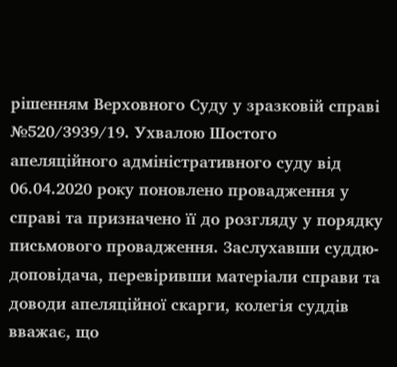рішенням Верховного Суду у зразковій справі №520/3939/19. Ухвалою Шостого апеляційного адміністративного суду від 06.04.2020 року поновлено провадження у справі та призначено її до розгляду у порядку письмового провадження. Заслухавши суддю-доповідача, перевіривши матеріали справи та доводи апеляційної скарги, колегія суддів вважає, що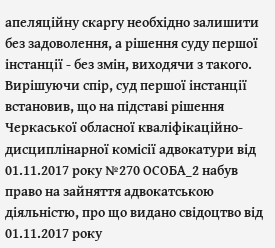апеляційну скаргу необхідно залишити без задоволення, а рішення суду першої інстанції - без змін, виходячи з такого. Вирішуючи спір, суд першої інстанції встановив, що на підставі рішення Черкаської обласної кваліфікаційно-дисциплінарної комісії адвокатури від 01.11.2017 року №270 ОСОБА_2 набув право на зайняття адвокатською діяльністю, про що видано свідоцтво від 01.11.2017 року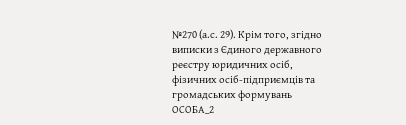№270 (а.с. 29). Крім того, згідно виписки з Єдиного державного реєстру юридичних осіб, фізичних осіб-підприємців та громадських формувань ОСОБА_2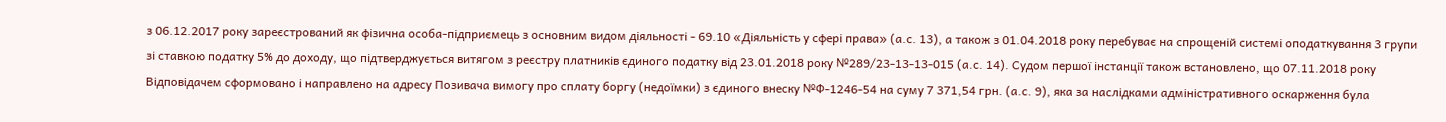з 06.12.2017 року зареєстрований як фізична особа-підприємець з основним видом діяльності - 69.10 «Діяльність у сфері права» (а.с. 13), а також з 01.04.2018 року перебуває на спрощеній системі оподаткування 3 групи зі ставкою податку 5% до доходу, що підтверджується витягом з реєстру платників єдиного податку від 23.01.2018 року №289/23-13-13-015 (а.с. 14). Судом першої інстанції також встановлено, що 07.11.2018 року Відповідачем сформовано і направлено на адресу Позивача вимогу про сплату боргу (недоїмки) з єдиного внеску №Ф-1246-54 на суму 7 371,54 грн. (а.с. 9), яка за наслідками адміністративного оскарження була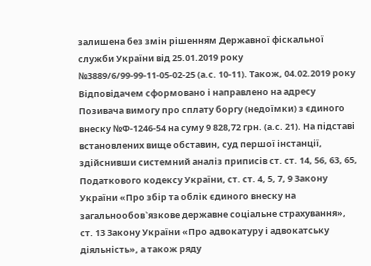залишена без змін рішенням Державної фіскальної служби України від 25.01.2019 року №3889/6/99-99-11-05-02-25 (а.с. 10-11). Також, 04.02.2019 року Відповідачем сформовано і направлено на адресу Позивача вимогу про сплату боргу (недоїмки) з єдиного внеску №Ф-1246-54 на суму 9 828,72 грн. (а.с. 21). На підставі встановлених вище обставин, суд першої інстанції, здійснивши системний аналіз приписів ст. ст. 14, 56, 63, 65, Податкового кодексу України, ст. ст. 4, 5, 7, 9 Закону України «Про збір та облік єдиного внеску на загальнообов`язкове державне соціальне страхування», ст. 13 Закону України «Про адвокатуру і адвокатську діяльність», а також ряду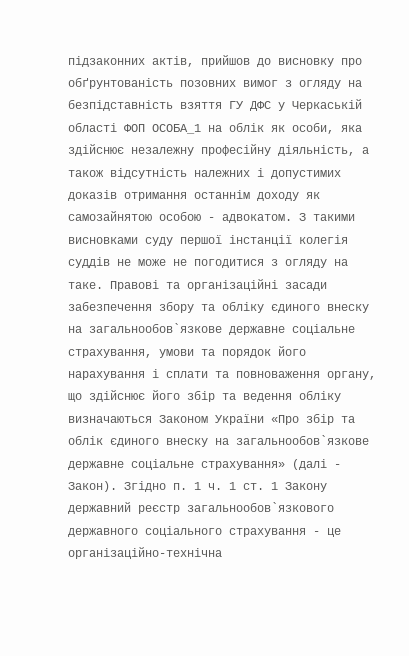підзаконних актів, прийшов до висновку про обґрунтованість позовних вимог з огляду на безпідставність взяття ГУ ДФС у Черкаській області ФОП ОСОБА_1 на облік як особи, яка здійснює незалежну професійну діяльність, а також відсутність належних і допустимих доказів отримання останнім доходу як самозайнятою особою - адвокатом. З такими висновками суду першої інстанції колегія суддів не може не погодитися з огляду на таке. Правові та організаційні засади забезпечення збору та обліку єдиного внеску на загальнообов`язкове державне соціальне страхування, умови та порядок його нарахування і сплати та повноваження органу, що здійснює його збір та ведення обліку визначаються Законом України «Про збір та облік єдиного внеску на загальнообов`язкове державне соціальне страхування» (далі - Закон). Згідно п. 1 ч. 1 ст. 1 Закону державний реєстр загальнообов`язкового державного соціального страхування - це організаційно-технічна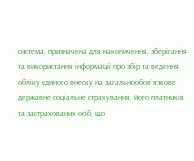система, призначена для накопичення, зберігання та використання інформації про збір та ведення обліку єдиного внеску на загальнообов`язкове державне соціальне страхування, його платників та застрахованих осіб, що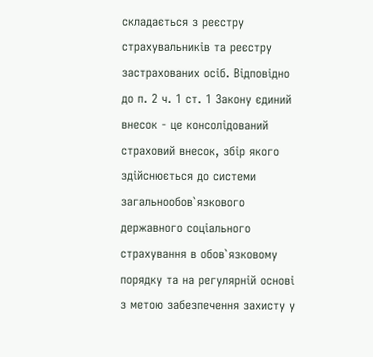складається з реєстру страхувальників та реєстру застрахованих осіб. Відповідно до п. 2 ч. 1 ст. 1 Закону єдиний внесок - це консолідований страховий внесок, збір якого здійснюється до системи загальнообов`язкового державного соціального страхування в обов`язковому порядку та на регулярній основі з метою забезпечення захисту у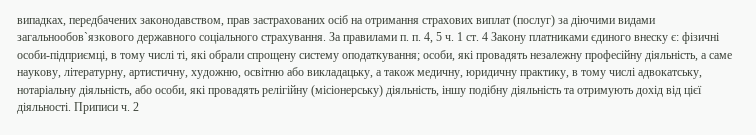випадках, передбачених законодавством, прав застрахованих осіб на отримання страхових виплат (послуг) за діючими видами загальнообов`язкового державного соціального страхування. За правилами п. п. 4, 5 ч. 1 ст. 4 Закону платниками єдиного внеску є: фізичні особи-підприємці, в тому числі ті, які обрали спрощену систему оподаткування; особи, які провадять незалежну професійну діяльність, а саме наукову, літературну, артистичну, художню, освітню або викладацьку, а також медичну, юридичну практику, в тому числі адвокатську, нотаріальну діяльність, або особи, які провадять релігійну (місіонерську) діяльність, іншу подібну діяльність та отримують дохід від цієї діяльності. Приписи ч. 2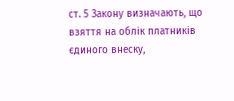ст. 5 Закону визначають, що взяття на облік платників єдиного внеску,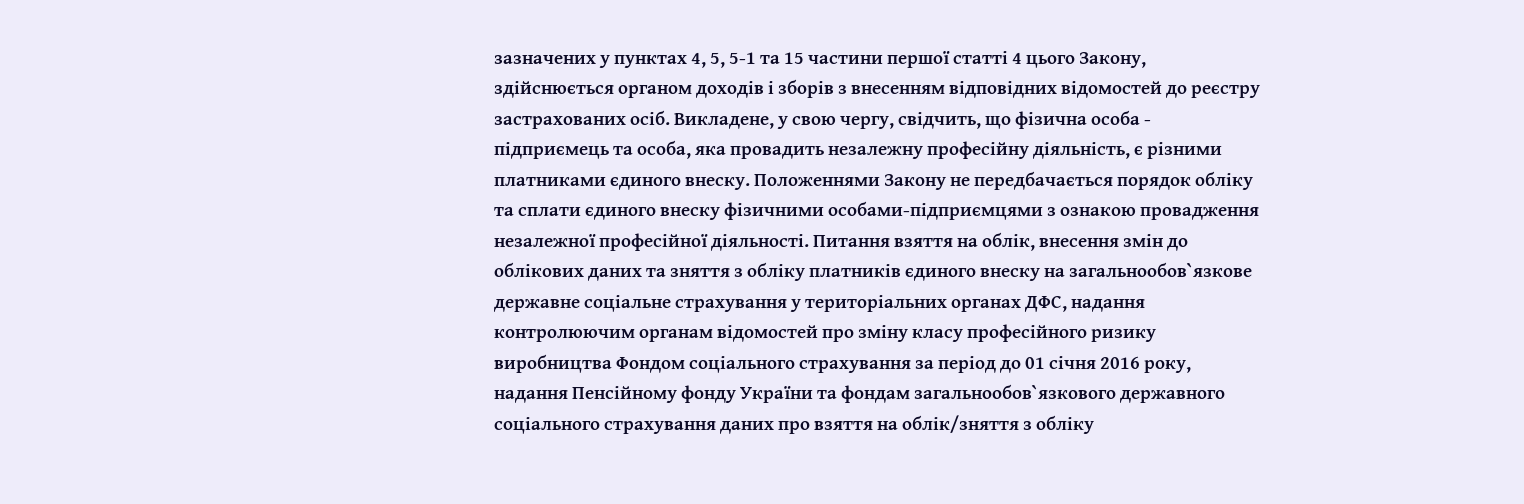зазначених у пунктах 4, 5, 5-1 та 15 частини першої статті 4 цього Закону, здійснюється органом доходів і зборів з внесенням відповідних відомостей до реєстру застрахованих осіб. Викладене, у свою чергу, свідчить, що фізична особа - підприємець та особа, яка провадить незалежну професійну діяльність, є різними платниками єдиного внеску. Положеннями Закону не передбачається порядок обліку та сплати єдиного внеску фізичними особами-підприємцями з ознакою провадження незалежної професійної діяльності. Питання взяття на облік, внесення змін до облікових даних та зняття з обліку платників єдиного внеску на загальнообов`язкове державне соціальне страхування у територіальних органах ДФС, надання контролюючим органам відомостей про зміну класу професійного ризику виробництва Фондом соціального страхування за період до 01 січня 2016 року, надання Пенсійному фонду України та фондам загальнообов`язкового державного соціального страхування даних про взяття на облік/зняття з обліку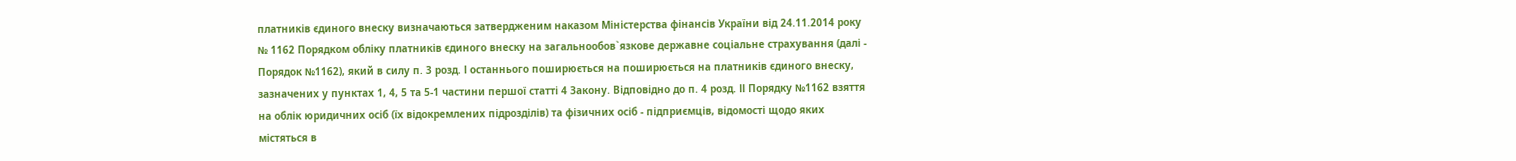платників єдиного внеску визначаються затвердженим наказом Міністерства фінансів України від 24.11.2014 року № 1162 Порядком обліку платників єдиного внеску на загальнообов`язкове державне соціальне страхування (далі - Порядок №1162), який в силу п. 3 розд. І останнього поширюється на поширюється на платників єдиного внеску, зазначених у пунктах 1, 4, 5 та 5-1 частини першої статті 4 Закону. Відповідно до п. 4 розд. ІІ Порядку №1162 взяття на облік юридичних осіб (їх відокремлених підрозділів) та фізичних осіб - підприємців, відомості щодо яких містяться в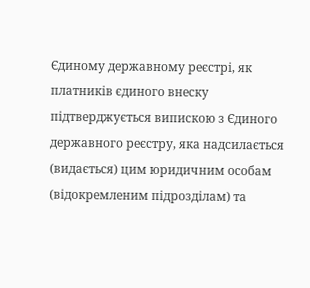Єдиному державному реєстрі, як платників єдиного внеску підтверджується випискою з Єдиного державного реєстру, яка надсилається (видається) цим юридичним особам (відокремленим підрозділам) та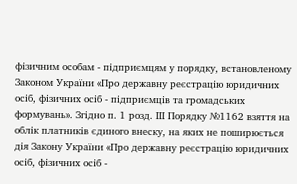фізичним особам - підприємцям у порядку, встановленому Законом України «Про державну реєстрацію юридичних осіб, фізичних осіб - підприємців та громадських формувань». Згідно п. 1 розд. ІІІ Порядку №1162 взяття на облік платників єдиного внеску, на яких не поширюється дія Закону України «Про державну реєстрацію юридичних осіб, фізичних осіб -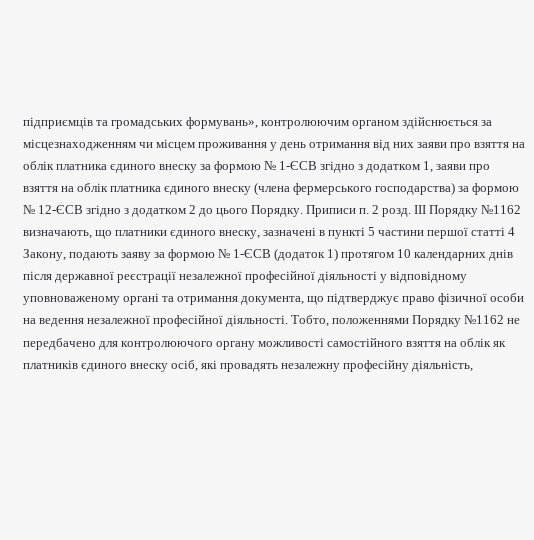підприємців та громадських формувань», контролюючим органом здійснюється за місцезнаходженням чи місцем проживання у день отримання від них заяви про взяття на облік платника єдиного внеску за формою № 1-ЄСВ згідно з додатком 1, заяви про взяття на облік платника єдиного внеску (члена фермерського господарства) за формою № 12-ЄСВ згідно з додатком 2 до цього Порядку. Приписи п. 2 розд. ІІІ Порядку №1162 визначають, що платники єдиного внеску, зазначені в пункті 5 частини першої статті 4 Закону, подають заяву за формою № 1-ЄСВ (додаток 1) протягом 10 календарних днів після державної реєстрації незалежної професійної діяльності у відповідному уповноваженому органі та отримання документа, що підтверджує право фізичної особи на ведення незалежної професійної діяльності. Тобто, положеннями Порядку №1162 не передбачено для контролюючого органу можливості самостійного взяття на облік як платників єдиного внеску осіб, які провадять незалежну професійну діяльність,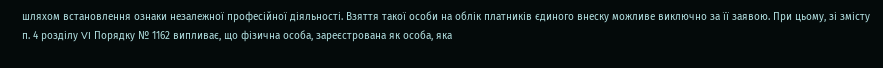шляхом встановлення ознаки незалежної професійної діяльності. Взяття такої особи на облік платників єдиного внеску можливе виключно за її заявою. При цьому, зі змісту п. 4 розділу VI Порядку № 1162 випливає, що фізична особа, зареєстрована як особа, яка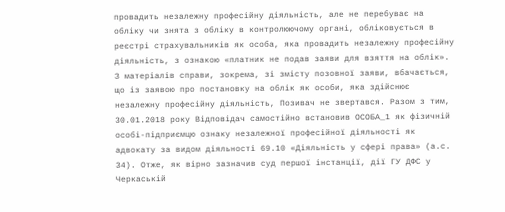провадить незалежну професійну діяльність, але не перебуває на обліку чи знята з обліку в контролюючому органі, обліковується в реєстрі страхувальників як особа, яка провадить незалежну професійну діяльність, з ознакою «платник не подав заяви для взяття на облік». З матеріалів справи, зокрема, зі змісту позовної заяви, вбачається, що із заявою про постановку на облік як особи, яка здійснює незалежну професійну діяльність, Позивач не звертався. Разом з тим, 30.01.2018 року Відповідач самостійно встановив ОСОБА_1 як фізичній особі-підприємцю ознаку незалежної професійної діяльності як адвокату за видом діяльності 69.10 «Діяльність у сфері права» (а.с. 34). Отже, як вірно зазначив суд першої інстанції, дії ГУ ДФС у Черкаській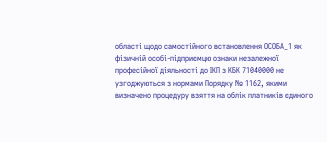області щодо самостійного встановлення ОСОБА_1 як фізичній особі-підприємцю ознаки незалежної професійної діяльності до ІКП з КБК 71040000 не узгоджуються з нормами Порядку № 1162, якими визначено процедуру взяття на облік платників єдиного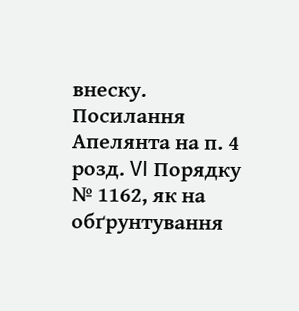внеску. Посилання Апелянта на п. 4 розд. VI Порядку № 1162, як на обґрунтування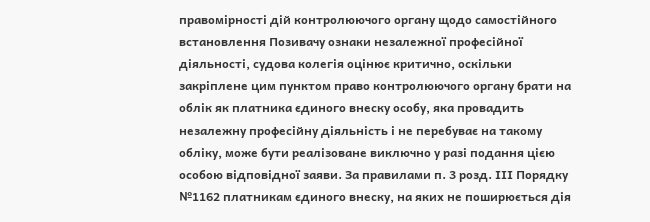правомірності дій контролюючого органу щодо самостійного встановлення Позивачу ознаки незалежної професійної діяльності, судова колегія оцінює критично, оскільки закріплене цим пунктом право контролюючого органу брати на облік як платника єдиного внеску особу, яка провадить незалежну професійну діяльність і не перебуває на такому обліку, може бути реалізоване виключно у разі подання цією особою відповідної заяви. За правилами п. 3 розд. ІІІ Порядку №1162 платникам єдиного внеску, на яких не поширюється дія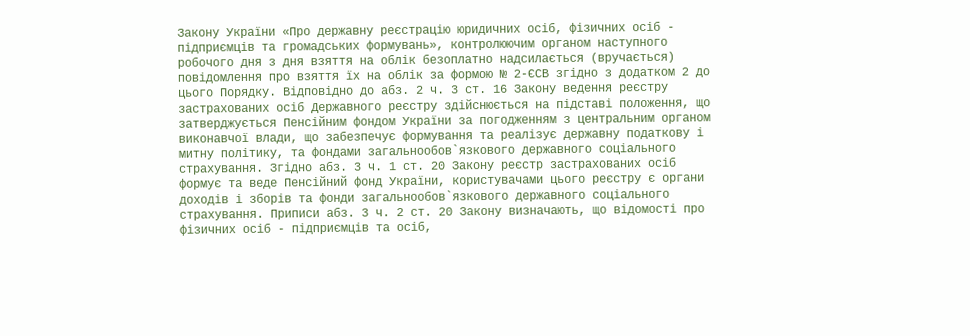Закону України «Про державну реєстрацію юридичних осіб, фізичних осіб - підприємців та громадських формувань», контролюючим органом наступного робочого дня з дня взяття на облік безоплатно надсилається (вручається) повідомлення про взяття їх на облік за формою № 2-ЄСВ згідно з додатком 2 до цього Порядку. Відповідно до абз. 2 ч. 3 ст. 16 Закону ведення реєстру застрахованих осіб Державного реєстру здійснюється на підставі положення, що затверджується Пенсійним фондом України за погодженням з центральним органом виконавчої влади, що забезпечує формування та реалізує державну податкову і митну політику, та фондами загальнообов`язкового державного соціального страхування. Згідно абз. 3 ч. 1 ст. 20 Закону реєстр застрахованих осіб формує та веде Пенсійний фонд України, користувачами цього реєстру є органи доходів і зборів та фонди загальнообов`язкового державного соціального страхування. Приписи абз. 3 ч. 2 ст. 20 Закону визначають, що відомості про фізичних осіб - підприємців та осіб,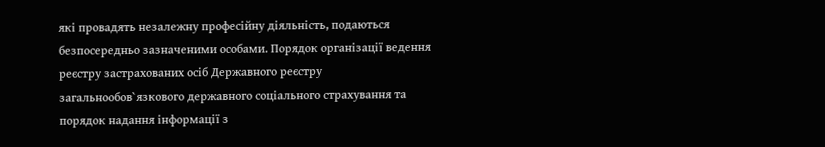які провадять незалежну професійну діяльність, подаються безпосередньо зазначеними особами. Порядок організації ведення реєстру застрахованих осіб Державного реєстру загальнообов`язкового державного соціального страхування та порядок надання інформації з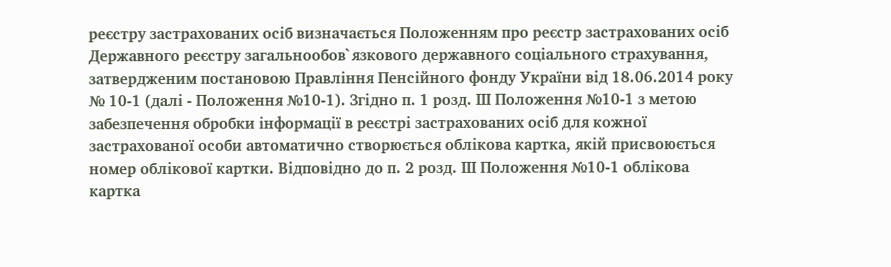реєстру застрахованих осіб визначається Положенням про реєстр застрахованих осіб Державного реєстру загальнообов`язкового державного соціального страхування, затвердженим постановою Правління Пенсійного фонду України від 18.06.2014 року № 10-1 (далі - Положення №10-1). Згідно п. 1 розд. ІІІ Положення №10-1 з метою забезпечення обробки інформації в реєстрі застрахованих осіб для кожної застрахованої особи автоматично створюється облікова картка, якій присвоюється номер облікової картки. Відповідно до п. 2 розд. ІІІ Положення №10-1 облікова картка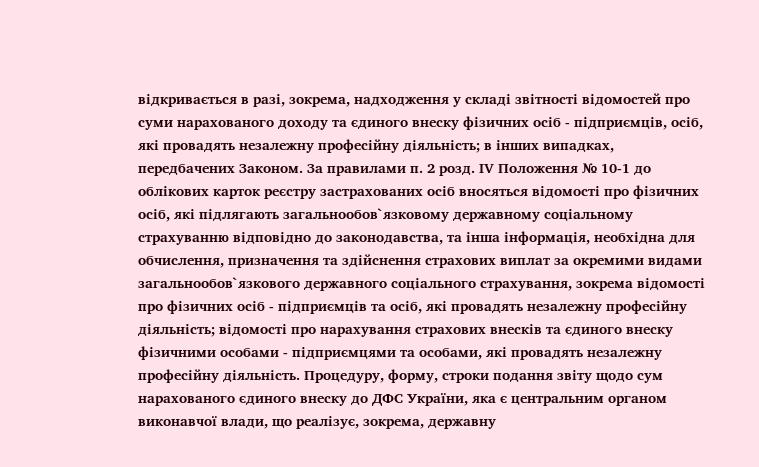відкривається в разі, зокрема, надходження у складі звітності відомостей про суми нарахованого доходу та єдиного внеску фізичних осіб - підприємців, осіб, які провадять незалежну професійну діяльність; в інших випадках, передбачених Законом. За правилами п. 2 розд. ІV Положення № 10-1 до облікових карток реєстру застрахованих осіб вносяться відомості про фізичних осіб, які підлягають загальнообов`язковому державному соціальному страхуванню відповідно до законодавства, та інша інформація, необхідна для обчислення, призначення та здійснення страхових виплат за окремими видами загальнообов`язкового державного соціального страхування, зокрема відомості про фізичних осіб - підприємців та осіб, які провадять незалежну професійну діяльність; відомості про нарахування страхових внесків та єдиного внеску фізичними особами - підприємцями та особами, які провадять незалежну професійну діяльність. Процедуру, форму, строки подання звіту щодо сум нарахованого єдиного внеску до ДФС України, яка є центральним органом виконавчої влади, що реалізує, зокрема, державну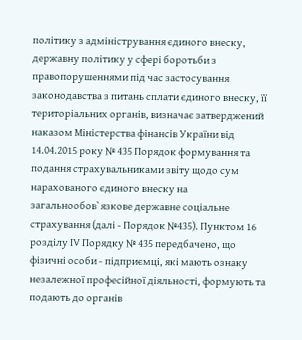політику з адміністрування єдиного внеску, державну політику у сфері боротьби з правопорушеннями під час застосування законодавства з питань сплати єдиного внеску, її територіальних органів, визначає затверджений наказом Міністерства фінансів України від 14.04.2015 року № 435 Порядок формування та подання страхувальниками звіту щодо сум нарахованого єдиного внеску на загальнообов`язкове державне соціальне страхування (далі - Порядок №435). Пунктом 16 розділу ІV Порядку № 435 передбачено, що фізичні особи - підприємці, які мають ознаку незалежної професійної діяльності, формують та подають до органів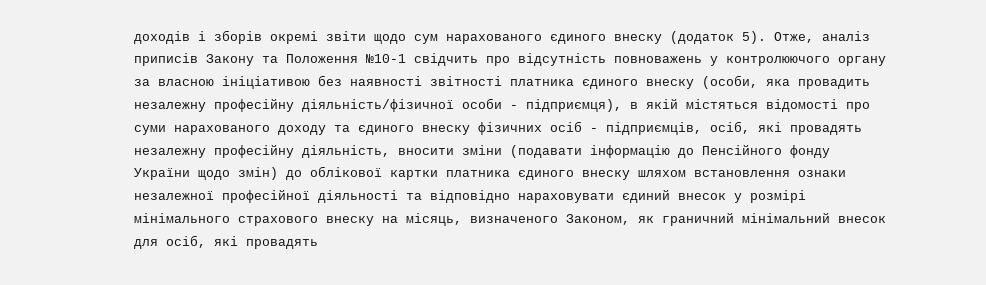доходів і зборів окремі звіти щодо сум нарахованого єдиного внеску (додаток 5). Отже, аналіз приписів Закону та Положення №10-1 свідчить про відсутність повноважень у контролюючого органу за власною ініціативою без наявності звітності платника єдиного внеску (особи, яка провадить незалежну професійну діяльність/фізичної особи - підприємця), в якій містяться відомості про суми нарахованого доходу та єдиного внеску фізичних осіб - підприємців, осіб, які провадять незалежну професійну діяльність, вносити зміни (подавати інформацію до Пенсійного фонду України щодо змін) до облікової картки платника єдиного внеску шляхом встановлення ознаки незалежної професійної діяльності та відповідно нараховувати єдиний внесок у розмірі мінімального страхового внеску на місяць, визначеного Законом, як граничний мінімальний внесок для осіб, які провадять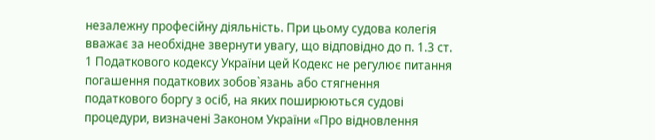незалежну професійну діяльність. При цьому судова колегія вважає за необхідне звернути увагу, що відповідно до п. 1.3 ст. 1 Податкового кодексу України цей Кодекс не регулює питання погашення податкових зобов`язань або стягнення податкового боргу з осіб, на яких поширюються судові процедури, визначені Законом України «Про відновлення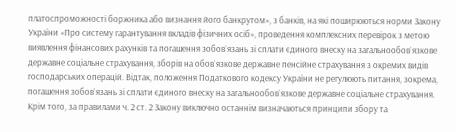платоспроможності боржника або визнання його банкрутом», з банків, на які поширюються норми Закону України «Про систему гарантування вкладів фізичних осіб», проведення комплексних перевірок з метою виявлення фінансових рахунків та погашення зобов`язань зі сплати єдиного внеску на загальнообов`язкове державне соціальне страхування, зборів на обов`язкове державне пенсійне страхування з окремих видів господарських операцій. Відтак, положення Податкового кодексу України не регулюють питання, зокрема, погашення зобов`язань зі сплати єдиного внеску на загальнообов`язкове державне соціальне страхування. Крім того, за правилами ч. 2 ст. 2 Закону виключно останнім визначаються принципи збору та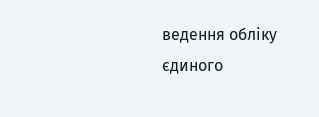ведення обліку єдиного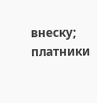внеску; платники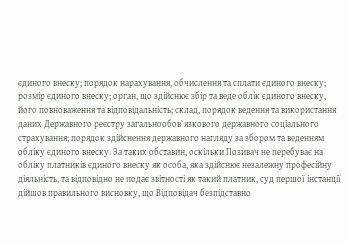єдиного внеску; порядок нарахування, обчислення та сплати єдиного внеску; розмір єдиного внеску; орган, що здійснює збір та веде облік єдиного внеску, його повноваження та відповідальність; склад, порядок ведення та використання даних Державного реєстру загальнообов`язкового державного соціального страхування; порядок здійснення державного нагляду за збором та веденням обліку єдиного внеску. За таких обставин, оскільки Позивач не перебуває на обліку платників єдиного внеску як особа, яка здійснює незалежну професійну діяльність, та відповідно не подає звітності як такий платник, суд першої інстанції дійшов правильного висновку, що Відповідач безпідставно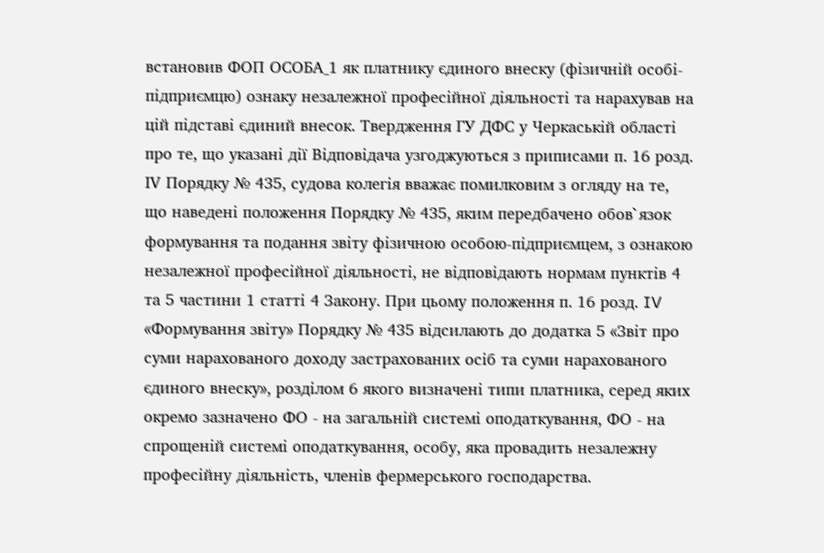встановив ФОП ОСОБА_1 як платнику єдиного внеску (фізичній особі-підприємцю) ознаку незалежної професійної діяльності та нарахував на цій підставі єдиний внесок. Твердження ГУ ДФС у Черкаській області про те, що указані дії Відповідача узгоджуються з приписами п. 16 розд. ІV Порядку № 435, судова колегія вважає помилковим з огляду на те, що наведені положення Порядку № 435, яким передбачено обов`язок формування та подання звіту фізичною особою-підприємцем, з ознакою незалежної професійної діяльності, не відповідають нормам пунктів 4 та 5 частини 1 статті 4 Закону. При цьому положення п. 16 розд. IV «Формування звіту» Порядку № 435 відсилають до додатка 5 «Звіт про суми нарахованого доходу застрахованих осіб та суми нарахованого єдиного внеску», розділом 6 якого визначені типи платника, серед яких окремо зазначено ФО - на загальній системі оподаткування, ФО - на спрощеній системі оподаткування, особу, яка провадить незалежну професійну діяльність, членів фермерського господарства.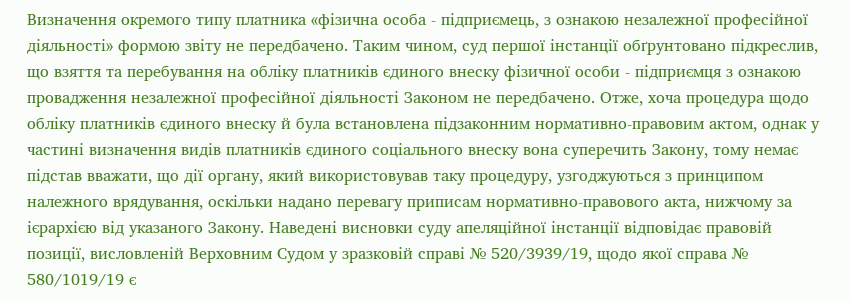Визначення окремого типу платника «фізична особа - підприємець, з ознакою незалежної професійної діяльності» формою звіту не передбачено. Таким чином, суд першої інстанції обґрунтовано підкреслив, що взяття та перебування на обліку платників єдиного внеску фізичної особи - підприємця з ознакою провадження незалежної професійної діяльності Законом не передбачено. Отже, хоча процедура щодо обліку платників єдиного внеску й була встановлена підзаконним нормативно-правовим актом, однак у частині визначення видів платників єдиного соціального внеску вона суперечить Закону, тому немає підстав вважати, що дії органу, який використовував таку процедуру, узгоджуються з принципом належного врядування, оскільки надано перевагу приписам нормативно-правового акта, нижчому за ієрархією від указаного Закону. Наведені висновки суду апеляційної інстанції відповідає правовій позиції, висловленій Верховним Судом у зразковій справі № 520/3939/19, щодо якої справа № 580/1019/19 є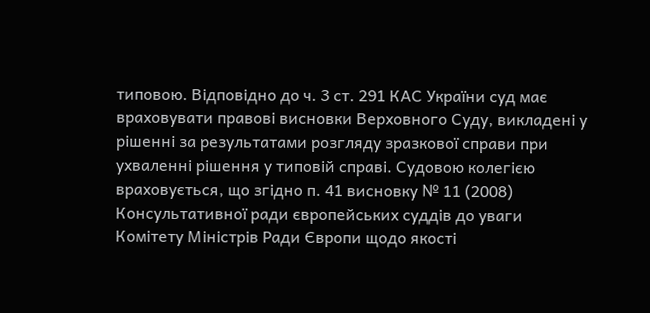типовою. Відповідно до ч. 3 ст. 291 КАС України суд має враховувати правові висновки Верховного Суду, викладені у рішенні за результатами розгляду зразкової справи при ухваленні рішення у типовій справі. Судовою колегією враховується, що згідно п. 41 висновку № 11 (2008) Консультативної ради європейських суддів до уваги Комітету Міністрів Ради Європи щодо якості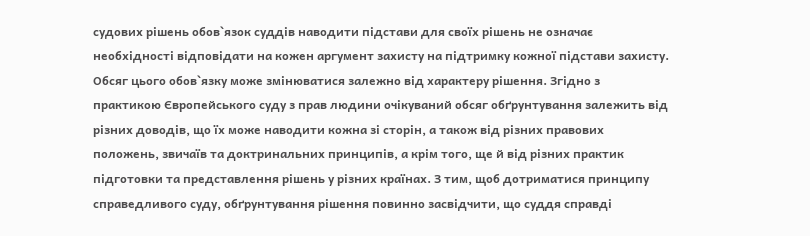судових рішень обов`язок суддів наводити підстави для своїх рішень не означає необхідності відповідати на кожен аргумент захисту на підтримку кожної підстави захисту. Обсяг цього обов`язку може змінюватися залежно від характеру рішення. Згідно з практикою Європейського суду з прав людини очікуваний обсяг обґрунтування залежить від різних доводів, що їх може наводити кожна зі сторін, а також від різних правових положень, звичаїв та доктринальних принципів, а крім того, ще й від різних практик підготовки та представлення рішень у різних країнах. З тим, щоб дотриматися принципу справедливого суду, обґрунтування рішення повинно засвідчити, що суддя справді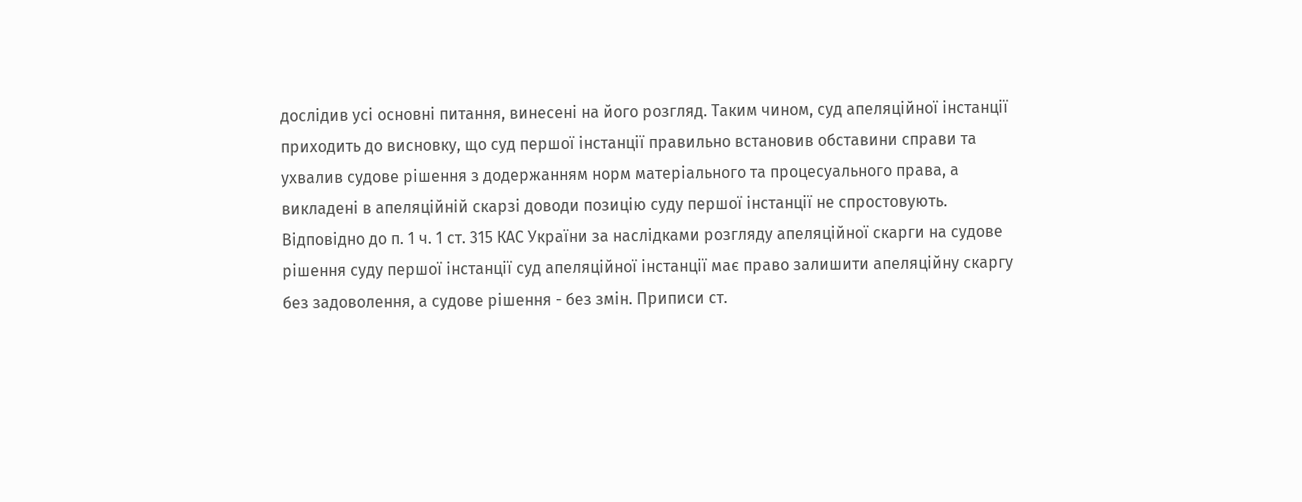дослідив усі основні питання, винесені на його розгляд. Таким чином, суд апеляційної інстанції приходить до висновку, що суд першої інстанції правильно встановив обставини справи та ухвалив судове рішення з додержанням норм матеріального та процесуального права, а викладені в апеляційній скарзі доводи позицію суду першої інстанції не спростовують. Відповідно до п. 1 ч. 1 ст. 315 КАС України за наслідками розгляду апеляційної скарги на судове рішення суду першої інстанції суд апеляційної інстанції має право залишити апеляційну скаргу без задоволення, а судове рішення - без змін. Приписи ст.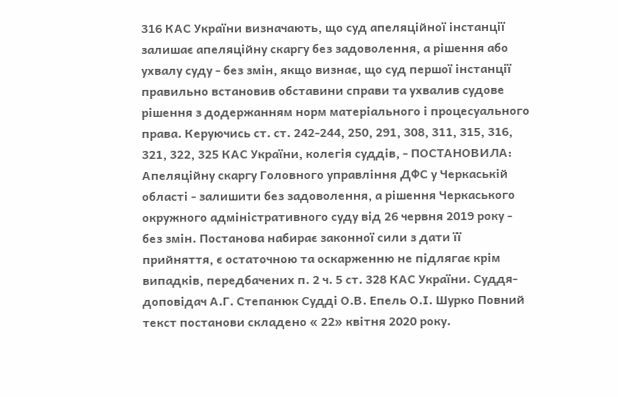316 КАС України визначають, що суд апеляційної інстанції залишає апеляційну скаргу без задоволення, а рішення або ухвалу суду - без змін, якщо визнає, що суд першої інстанції правильно встановив обставини справи та ухвалив судове рішення з додержанням норм матеріального і процесуального права. Керуючись ст. ст. 242-244, 250, 291, 308, 311, 315, 316, 321, 322, 325 КАС України, колегія суддів, - ПОСТАНОВИЛА: Апеляційну скаргу Головного управління ДФС у Черкаській області - залишити без задоволення, а рішення Черкаського окружного адміністративного суду від 26 червня 2019 року - без змін. Постанова набирає законної сили з дати її прийняття, є остаточною та оскарженню не підлягає крім випадків, передбачених п. 2 ч. 5 ст. 328 КАС України. Суддя-доповідач А.Г. Степанюк Судді О.В. Епель О.І. Шурко Повний текст постанови складено « 22» квітня 2020 року.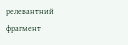релевантний фрагмент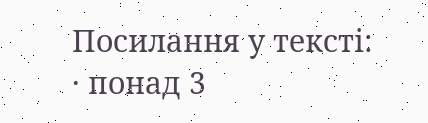Посилання у тексті:
· понад 3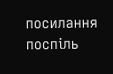посилання поспіль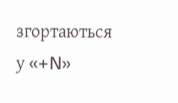згортаються у «+N»